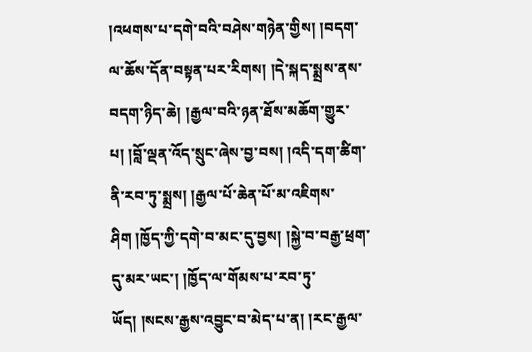།འཕགས་པ་དགེ་བའི་བཤེས་གཉེན་གྱིས། །བདག་ལ་ཆོས་དོན་བསྟན་པར་རིགས། །དེ་སྐད་སྨྲས་ནས་བདག་ཉིད་ཆེ། །རྒྱལ་བའི་ཉན་ཐོས་མཆོག་གྱུར་པ། །བློ་ལྡན་འོད་སྲུང་ཞེས་བྱ་བས། །འདི་དག་ཚིག་ནི་རབ་ཏུ་སྨྲས། །རྒྱལ་པོ་ཆེན་པོ་མ་འཇིགས་ཤིག །ཁྱོད་ཀྱི་དགེ་བ་མང་དུ་བྱས། །སྐྱེ་བ་བརྒྱ་ཕྲག་དུ་མར་ཡང་། །ཁྱོད་ལ་གོམས་པ་རབ་ཏུ་ཡོད། །སངས་རྒྱས་འབྱུང་བ་མེད་པ་ན། །རང་རྒྱལ་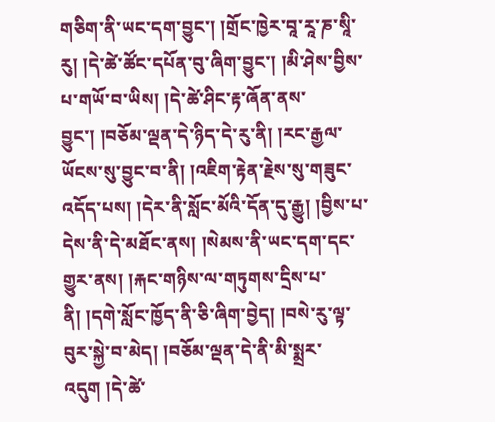གཅིག་ནི་ཡང་དག་བྱུང་། །གྲོང་ཁྱེར་བཱ་རཱ་ཎ་སཱི་རུ། །དེ་ཚེ་ཚོང་དཔོན་བུ་ཞིག་བྱུང་། །མི་ཤེས་བྱིས་པ་གཡོ་བ་ཡིས། །དེ་ཚེ་ཤིང་རྟ་ཞོན་ནས་བྱུང་། །བཅོམ་ལྡན་དེ་ཉིད་དེ་རུ་ནི། །རང་རྒྱལ་ཡོངས་སུ་བྱུང་བ་ནི། །འཇིག་རྟེན་རྗེས་སུ་གཟུང་འདོད་པས། །དེར་ནི་སློང་མོའི་དོན་དུ་རྒྱུ། །བྱིས་པ་དེས་ནི་དེ་མཐོང་ནས། །སེམས་ནི་ཡང་དག་དང་གྱུར་ནས། །རྐང་གཉིས་ལ་གཏུགས་དྲིས་པ་ནི། །དགེ་སློང་ཁྱོད་ནི་ཅི་ཞིག་བྱེད། །བསེ་རུ་ལྟ་བུར་སྐྱེ་བ་མེད། །བཅོམ་ལྡན་དེ་ནི་མི་སྨྲར་འདུག །དེ་ཚེ་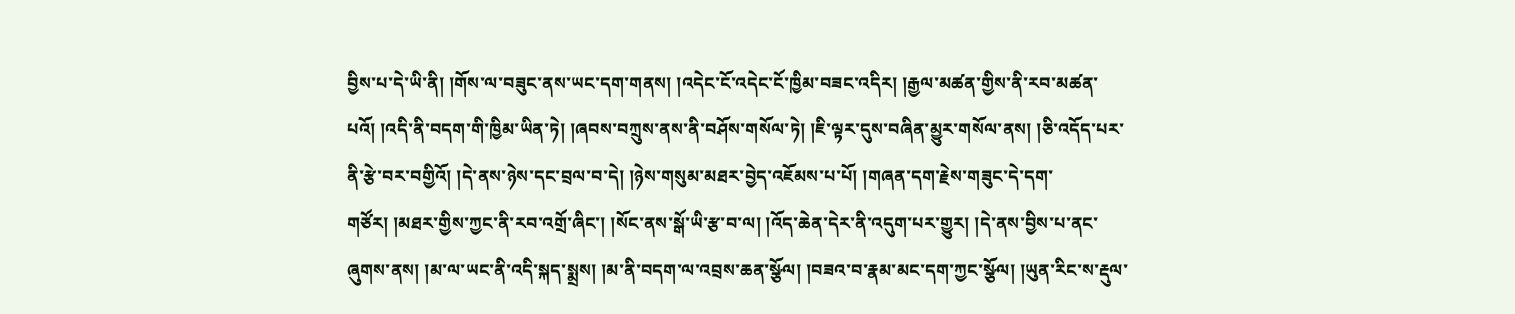བྱིས་པ་དེ་ཡི་ནི། །གོས་ལ་བཟུང་ནས་ཡང་དག་གནས། །འདེང་ངོ་འདེང་ངོ་ཁྱིམ་བཟང་འདིར། །རྒྱལ་མཚན་གྱིས་ནི་རབ་མཚན་པའོ། །འདི་ནི་བདག་གི་ཁྱིམ་ཡིན་ཏེ། །ཞབས་བཀྲུས་ནས་ནི་བཤོས་གསོལ་ཏེ། །ཇི་ལྟར་དུས་བཞིན་མྱུར་གསོལ་ནས། །ཅི་འདོད་པར་ནི་རྩེ་བར་བགྱིའོ། །དེ་ནས་ཉེས་དང་བྲལ་བ་དེ། །ཉེས་གསུམ་མཐར་བྱེད་འཇོམས་པ་པོ། །གཞན་དག་རྗེས་གཟུང་དེ་དག་གཙོར། །མཐར་གྱིས་ཀྱང་ནི་རབ་འགྲོ་ཞིང་། །སོང་ནས་སྒོ་ཡི་རྩ་བ་ལ། །འོད་ཆེན་དེར་ནི་འདུག་པར་གྱུར། །དེ་ནས་བྱིས་པ་ནང་ཞུགས་ནས། །མ་ལ་ཡང་ནི་འདི་སྐད་སྨྲས། །མ་ནི་བདག་ལ་འབྲས་ཆན་སྩོལ། །བཟའ་བ་རྣམ་མང་དག་ཀྱང་སྩོལ། །ཡུན་རིང་ས་རྡུལ་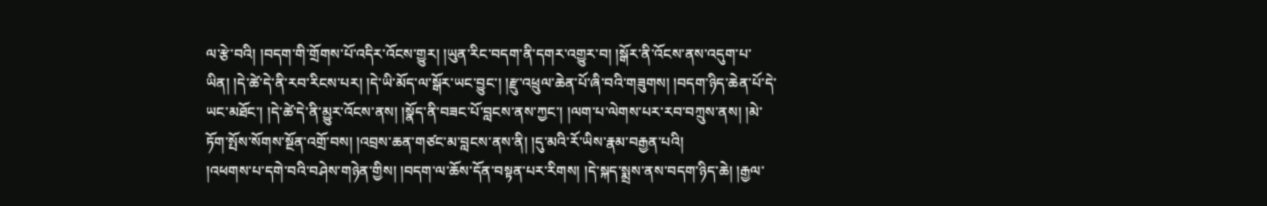ལ་རྩེ་བའི། །བདག་གི་གྲོགས་པོ་འདིར་འོངས་གྱུར། །ཡུན་རིང་བདག་ནི་དགར་འགྱུར་བ། །སྒོར་ནི་འོངས་ནས་འདུག་པ་ཡིན། །དེ་ཚེ་དེ་ནི་རབ་རིངས་པར། །དེ་ཡི་མོད་ལ་སྒོར་ཡང་བྱུང་། །རྫུ་འཕྲུལ་ཆེན་པོ་ཞི་བའི་གཟུགས། །བདག་ཉིད་ཆེན་པོ་དེ་ཡང་མཐོང་། །དེ་ཚེ་དེ་ནི་མྱུར་འོངས་ནས། །སྣོད་ནི་བཟང་པོ་བླངས་ནས་ཀྱང་། །ལག་པ་ལེགས་པར་རབ་བཀྲུས་ནས། །མེ་ཏོག་སྤོས་སོགས་སྔོན་འགྲོ་བས། །འབྲས་ཆན་གཙང་མ་བླངས་ནས་ནི། །དུ་མའི་རོ་ཡིས་རྣམ་བརྒྱན་པའི།
།འཕགས་པ་དགེ་བའི་བཤེས་གཉེན་གྱིས། །བདག་ལ་ཆོས་དོན་བསྟན་པར་རིགས། །དེ་སྐད་སྨྲས་ནས་བདག་ཉིད་ཆེ། །རྒྱལ་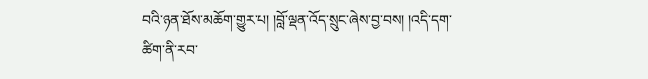བའི་ཉན་ཐོས་མཆོག་གྱུར་པ། །བློ་ལྡན་འོད་སྲུང་ཞེས་བྱ་བས། །འདི་དག་ཚིག་ནི་རབ་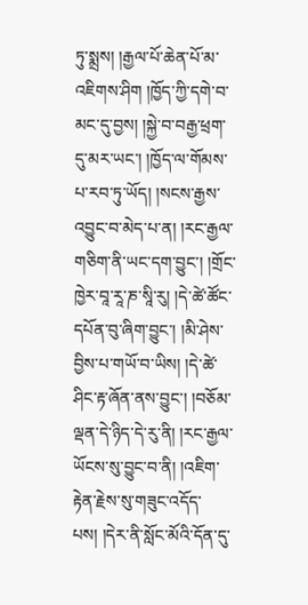ཏུ་སྨྲས། །རྒྱལ་པོ་ཆེན་པོ་མ་འཇིགས་ཤིག །ཁྱོད་ཀྱི་དགེ་བ་མང་དུ་བྱས། །སྐྱེ་བ་བརྒྱ་ཕྲག་དུ་མར་ཡང་། །ཁྱོད་ལ་གོམས་པ་རབ་ཏུ་ཡོད། །སངས་རྒྱས་འབྱུང་བ་མེད་པ་ན། །རང་རྒྱལ་གཅིག་ནི་ཡང་དག་བྱུང་། །གྲོང་ཁྱེར་བཱ་རཱ་ཎ་སཱི་རུ། །དེ་ཚེ་ཚོང་དཔོན་བུ་ཞིག་བྱུང་། །མི་ཤེས་བྱིས་པ་གཡོ་བ་ཡིས། །དེ་ཚེ་ཤིང་རྟ་ཞོན་ནས་བྱུང་། །བཅོམ་ལྡན་དེ་ཉིད་དེ་རུ་ནི། །རང་རྒྱལ་ཡོངས་སུ་བྱུང་བ་ནི། །འཇིག་རྟེན་རྗེས་སུ་གཟུང་འདོད་པས། །དེར་ནི་སློང་མོའི་དོན་དུ་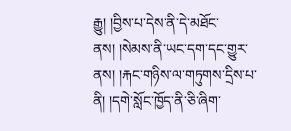རྒྱུ། །བྱིས་པ་དེས་ནི་དེ་མཐོང་ནས། །སེམས་ནི་ཡང་དག་དང་གྱུར་ནས། །རྐང་གཉིས་ལ་གཏུགས་དྲིས་པ་ནི། །དགེ་སློང་ཁྱོད་ནི་ཅི་ཞིག་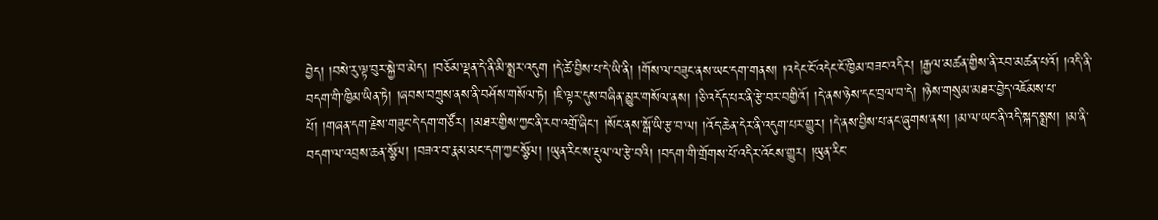བྱེད། །བསེ་རུ་ལྟ་བུར་སྐྱེ་བ་མེད། །བཅོམ་ལྡན་དེ་ནི་མི་སྨྲར་འདུག །དེ་ཚེ་བྱིས་པ་དེ་ཡི་ནི། །གོས་ལ་བཟུང་ནས་ཡང་དག་གནས། །འདེང་ངོ་འདེང་ངོ་ཁྱིམ་བཟང་འདིར། །རྒྱལ་མཚན་གྱིས་ནི་རབ་མཚན་པའོ། །འདི་ནི་བདག་གི་ཁྱིམ་ཡིན་ཏེ། །ཞབས་བཀྲུས་ནས་ནི་བཤོས་གསོལ་ཏེ། །ཇི་ལྟར་དུས་བཞིན་མྱུར་གསོལ་ནས། །ཅི་འདོད་པར་ནི་རྩེ་བར་བགྱིའོ། །དེ་ནས་ཉེས་དང་བྲལ་བ་དེ། །ཉེས་གསུམ་མཐར་བྱེད་འཇོམས་པ་པོ། །གཞན་དག་རྗེས་གཟུང་དེ་དག་གཙོར། །མཐར་གྱིས་ཀྱང་ནི་རབ་འགྲོ་ཞིང་། །སོང་ནས་སྒོ་ཡི་རྩ་བ་ལ། །འོད་ཆེན་དེར་ནི་འདུག་པར་གྱུར། །དེ་ནས་བྱིས་པ་ནང་ཞུགས་ནས། །མ་ལ་ཡང་ནི་འདི་སྐད་སྨྲས། །མ་ནི་བདག་ལ་འབྲས་ཆན་སྩོལ། །བཟའ་བ་རྣམ་མང་དག་ཀྱང་སྩོལ། །ཡུན་རིང་ས་རྡུལ་ལ་རྩེ་བའི། །བདག་གི་གྲོགས་པོ་འདིར་འོངས་གྱུར། །ཡུན་རིང་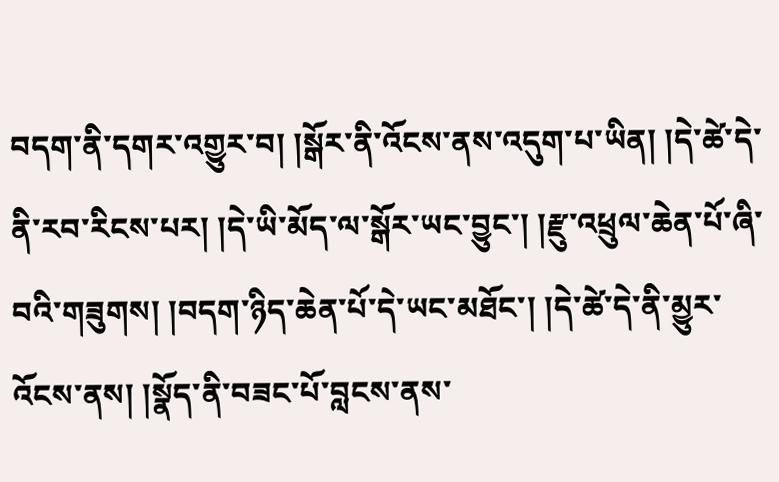བདག་ནི་དགར་འགྱུར་བ། །སྒོར་ནི་འོངས་ནས་འདུག་པ་ཡིན། །དེ་ཚེ་དེ་ནི་རབ་རིངས་པར། །དེ་ཡི་མོད་ལ་སྒོར་ཡང་བྱུང་། །རྫུ་འཕྲུལ་ཆེན་པོ་ཞི་བའི་གཟུགས། །བདག་ཉིད་ཆེན་པོ་དེ་ཡང་མཐོང་། །དེ་ཚེ་དེ་ནི་མྱུར་འོངས་ནས། །སྣོད་ནི་བཟང་པོ་བླངས་ནས་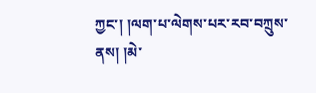ཀྱང་། །ལག་པ་ལེགས་པར་རབ་བཀྲུས་ནས། །མེ་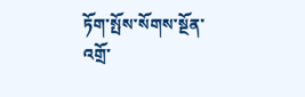ཏོག་སྤོས་སོགས་སྔོན་འགྲོ་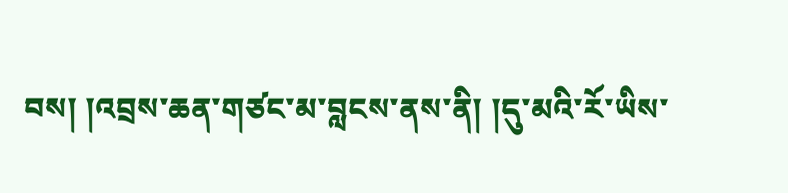བས། །འབྲས་ཆན་གཙང་མ་བླངས་ནས་ནི། །དུ་མའི་རོ་ཡིས་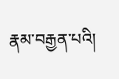རྣམ་བརྒྱན་པའི།